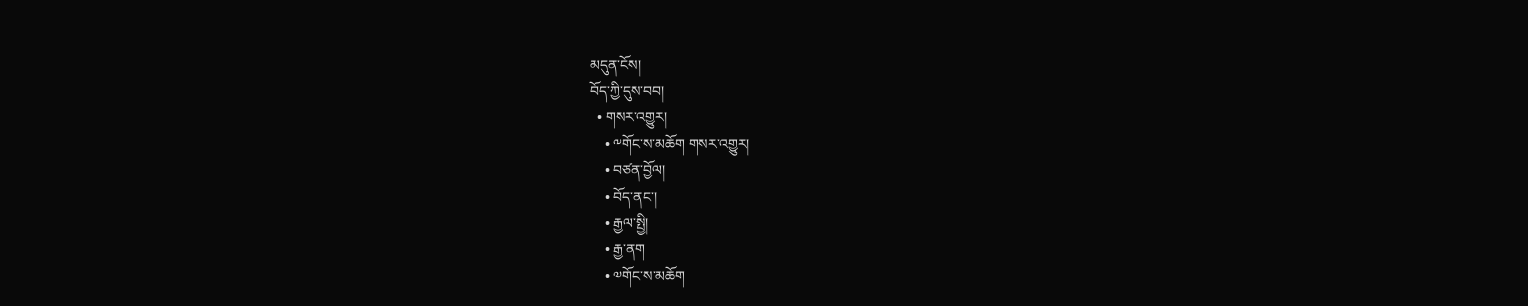མདུན་ངོས།
བོད་ཀྱི་དུས་བབ།
  • གསར་འགྱུར།
    • ༸གོང་ས་མཆོག གསར་འགྱུར།
    • བཙན་བྱོལ།
    • བོད་ནང་།
    • རྒྱལ་སྤྱི།
    • རྒྱ་ནག
    • ༧གོང་ས་མཆོག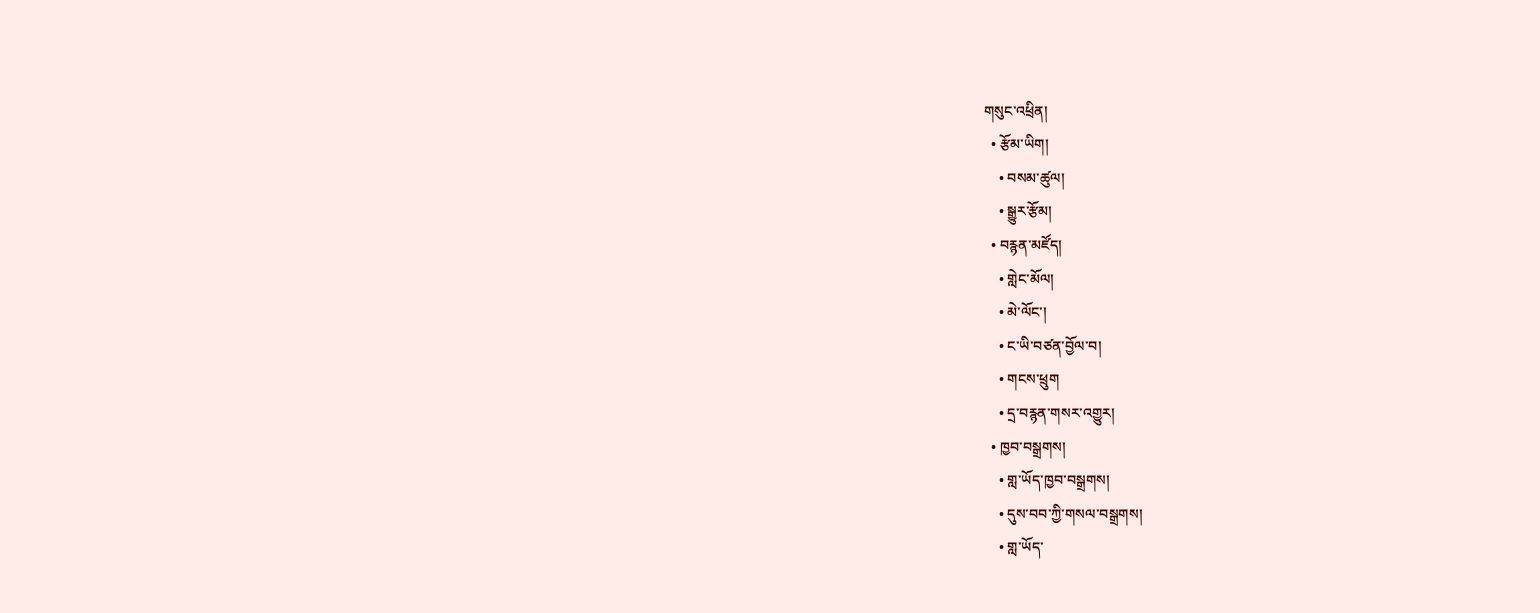གསུང་འཕྲིན།
  • རྩོམ་ཡིག།
    • བསམ་ཚུལ།
    • སྒྱུར་རྩོམ།
  • བརྙན་མཛོད།
    • གླེང་མོལ།
    • མེ་ལོང་།
    • ང་ཡི་བཙན་བྱོལ་བ།
    • གངས་ཕྲུག
    • དྲ་བརྙན་གསར་འགྱུར།
  • ཁྱབ་བསྒྲགས།
    • གླ་ཡོད་ཁྱབ་བསྒྲགས།
    • དུས་བབ་ཀྱི་གསལ་བསྒྲགས།
    • གླ་ཡོད་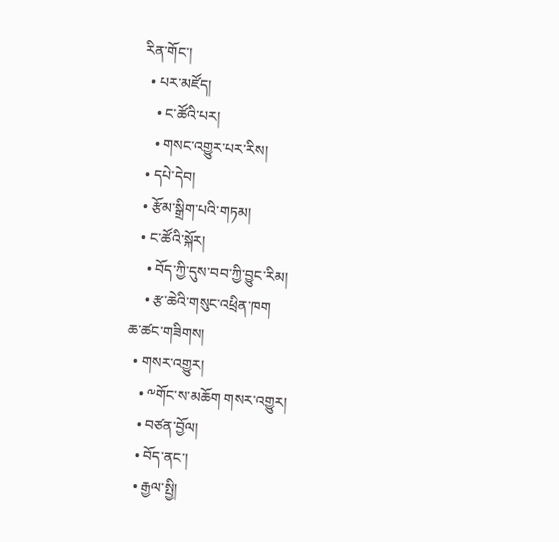རིན་གོང་།
  • པར་མཛོད།
    • ང་ཚོའི་པར།
    • གསང་འགྱུར་པར་རིས།
  • དཔེ་དེབ།
  • རྩོམ་སྒྲིག་པའི་གཏམ།
  • ང་ཚོའི་སྐོར།
    • བོད་ཀྱི་དུས་བབ་ཀྱི་བྱུང་རིམ།
    • རྩ་ཆེའི་གསུང་འཕྲིན་ཁག
ཆ་ཚང་གཟིགས།
  • གསར་འགྱུར།
    • ༸གོང་ས་མཆོག གསར་འགྱུར།
    • བཙན་བྱོལ།
    • བོད་ནང་།
    • རྒྱལ་སྤྱི།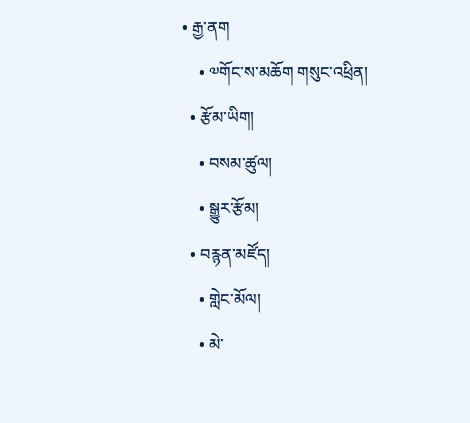• རྒྱ་ནག
    • ༧གོང་ས་མཆོག གསུང་འཕྲིན།
  • རྩོམ་ཡིག།
    • བསམ་ཚུལ།
    • སྒྱུར་རྩོམ།
  • བརྙན་མཛོད།
    • གླེང་མོལ།
    • མེ་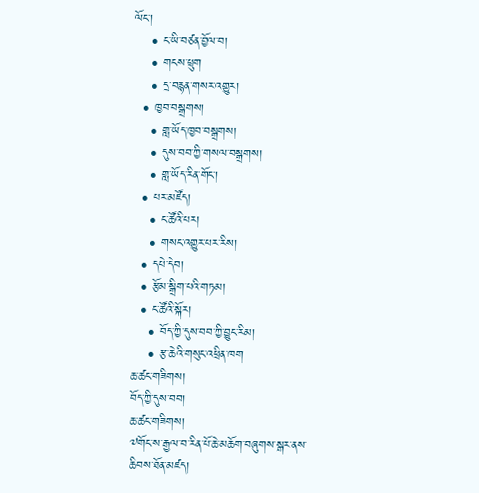ལོང་།
    • ང་ཡི་བཙན་བྱོལ་བ།
    • གངས་ཕྲུག
    • དྲ་བརྙན་གསར་འགྱུར།
  • ཁྱབ་བསྒྲགས།
    • གླ་ཡོད་ཁྱབ་བསྒྲགས།
    • དུས་བབ་ཀྱི་གསལ་བསྒྲགས།
    • གླ་ཡོད་རིན་གོང་།
  • པར་མཛོད།
    • ང་ཚོའི་པར།
    • གསང་འགྱུར་པར་རིས།
  • དཔེ་དེབ།
  • རྩོམ་སྒྲིག་པའི་གཏམ།
  • ང་ཚོའི་སྐོར།
    • བོད་ཀྱི་དུས་བབ་ཀྱི་བྱུང་རིམ།
    • རྩ་ཆེའི་གསུང་འཕྲིན་ཁག
ཆ་ཚང་གཟིགས།
བོད་ཀྱི་དུས་བབ།
ཆ་ཚང་གཟིགས།
༧གོང་ས་རྒྱལ་བ་རིན་པོ་ཆེ་མཆོག་བཞུགས་སྒར་ནས་ཆིབས་ཐོན་མཛད།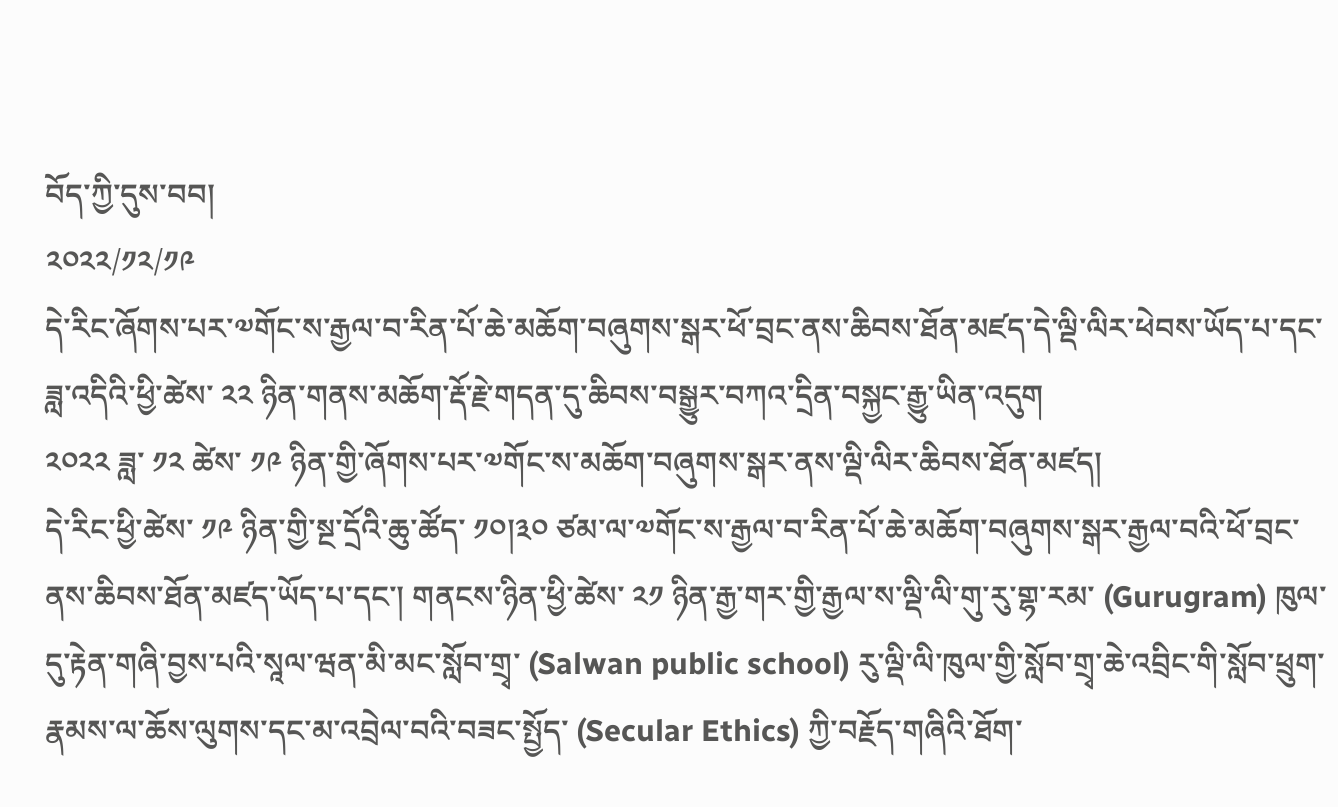བོད་ཀྱི་དུས་བབ།
༢༠༢༢/༡༢/༡༩
དེ་རིང་ཞོགས་པར་༧གོང་ས་རྒྱལ་བ་རིན་པོ་ཆེ་མཆོག་བཞུགས་སྒར་ཕོ་བྲང་ནས་ཆིབས་ཐོན་མཛད་དེ་ལྡི་ལིར་ཕེབས་ཡོད་པ་དང་ཟླ་འདིའི་ཕྱི་ཚེས་ ༢༢ ཉིན་གནས་མཆོག་རྡོ་རྗེ་གདན་དུ་ཆིབས་བསྒྱུར་བཀའ་དྲིན་བསྐྱང་རྒྱུ་ཡིན་འདུག
༢༠༢༢ ཟླ་ ༡༢ ཚེས་ ༡༩ ཉིན་གྱི་ཞོགས་པར་༧གོང་ས་མཆོག་བཞུགས་སྒར་ནས་ལྡི་ལིར་ཆིབས་ཐོན་མཛད།
དེ་རིང་ཕྱི་ཚེས་ ༡༩ ཉིན་གྱི་སྔ་དྲོའི་ཆུ་ཚོད་ ༡༠།༣༠ ཙམ་ལ་༧གོང་ས་རྒྱལ་བ་རིན་པོ་ཆེ་མཆོག་བཞུགས་སྒར་རྒྱལ་བའི་ཕོ་བྲང་ནས་ཆིབས་ཐོན་མཛད་ཡོད་པ་དང་། གནངས་ཉིན་ཕྱི་ཚེས་ ༢༡ ཉིན་རྒྱ་གར་གྱི་རྒྱལ་ས་ལྡི་ལི་གུ་རུ་གྷ་རམ་ (Gurugram) ཁུལ་དུ་རྟེན་གཞི་བྱས་པའི་སཱལ་ཝན་མི་མང་སློབ་གྲྭ་ (Salwan public school) རུ་ལྡི་ལི་ཁུལ་གྱི་སློབ་གྲྭ་ཆེ་འབྲིང་གི་སློབ་ཕྲུག་རྣམས་ལ་ཆོས་ལུགས་དང་མ་འབྲེལ་བའི་བཟང་སྤྱོད་ (Secular Ethics) ཀྱི་བརྗོད་གཞིའི་ཐོག་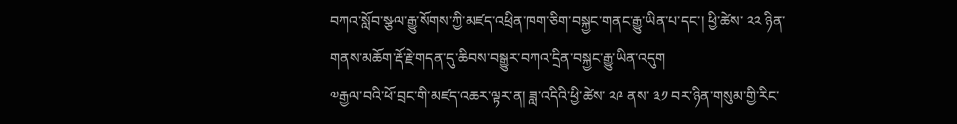བཀའ་སློབ་སྩལ་རྒྱུ་སོགས་ཀྱི་མཛད་འཕྲིན་ཁག་ཅིག་བསྐྱང་གནང་རྒྱུ་ཡིན་པ་དང་། ཕྱི་ཚེས་ ༢༢ ཉིན་གནས་མཆོག་རྡོ་རྗེ་གདན་དུ་ཆིབས་བསྒྱུར་བཀའ་དྲིན་བསྐྱང་རྒྱུ་ཡིན་འདུག
༧རྒྱལ་བའི་ཕོ་བྲང་གི་མཛད་འཆར་ལྟར་ན། ཟླ་འདིའི་ཕྱི་ཚེས་ ༢༩ ནས་ ༣༡ བར་ཉིན་གསུམ་གྱི་རིང་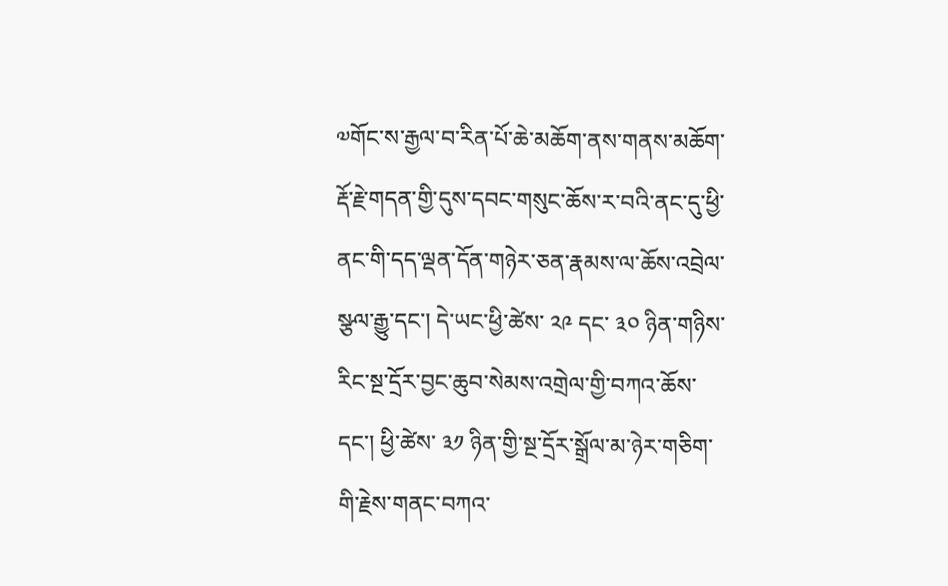༧གོང་ས་རྒྱལ་བ་རིན་པོ་ཆེ་མཆོག་ནས་གནས་མཆོག་རྡོ་རྗེ་གདན་གྱི་དུས་དབང་གསུང་ཆོས་ར་བའི་ནང་དུ་ཕྱི་ནང་གི་དད་ལྡན་དོན་གཉེར་ཅན་རྣམས་ལ་ཆོས་འབྲེལ་སྩལ་རྒྱུ་དང་། དེ་ཡང་ཕྱི་ཚེས་ ༢༩ དང་ ༣༠ ཉིན་གཉིས་རིང་སྔ་དྲོར་བྱང་ཆུབ་སེམས་འགྲེལ་གྱི་བཀའ་ཆོས་དང་། ཕྱི་ཚེས་ ༣༡ ཉིན་གྱི་སྔ་དྲོར་སྒྲོལ་མ་ཉེར་གཅིག་གི་རྗེས་གནང་བཀའ་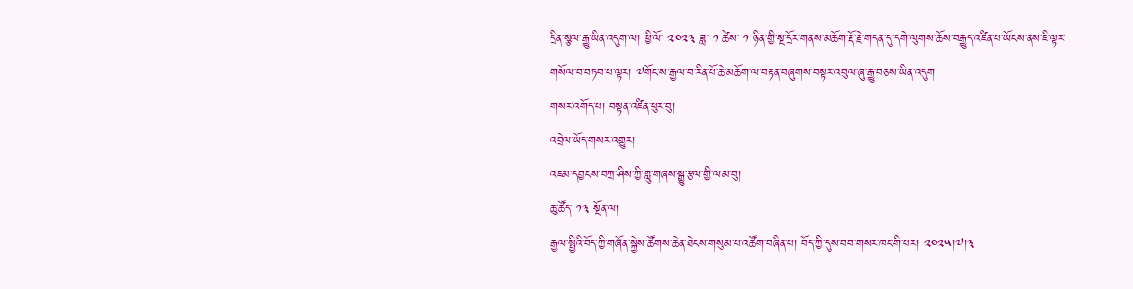དྲིན་སྩལ་རྒྱུ་ཡིན་འདུག་ལ། ཕྱི་ལོ་ ༢༠༢༣ ཟླ་ ༡ ཚེས་ ༡ ཉིན་གྱི་སྔ་དྲོར་གནས་མཆོག་རྡོ་རྗེ་གདན་དུ་དགེ་ལུགས་ཆོས་བརྒྱུད་འཛིན་པ་ཡོངས་ནས་ཇི་ལྟར་གསོལ་བ་བཏབ་པ་ལྟར། ༧གོང་ས་རྒྱལ་བ་རིན་པོ་ཆེ་མཆོག་ལ་བརྟན་བཞུགས་བསྟར་འབུལ་ཞུ་རྒྱུ་བཅས་ཡིན་འདུག
གསར་འགོད་པ། བསྟན་འཛིན་ཕུར་བུ།
འབྲེལ་ཡོད་གསར་འགྱུར།
འཇམ་དབྱངས་བཀྲ་ཤིས་ཀྱི་གླུ་གཞས་སྒྱུ་རྩལ་གྱི་ལམ་བུ།
ཆུ་ཚོད་ ༡༣ སྔོན་ལ།
རྒྱལ་སྤྱིའི་བོད་ཀྱི་གཞོན་སྐྱེས་ཚོགས་ཆེན་ཐེངས་གསུམ་པ་འཚོག་བཞིན་པ། བོད་ཀྱི་དུས་བབ་གསར་ཁང་གི་པར། ༢༠༢༥།༧།༣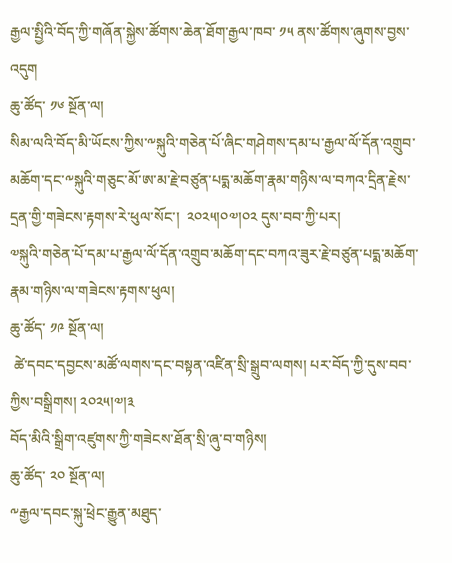རྒྱལ་སྤྱིའི་བོད་ཀྱི་གཞོན་སྐྱེས་ཚོགས་ཆེན་ཐོག་རྒྱལ་ཁབ་ ༡༥ ནས་ཚོགས་ཞུགས་བྱས་འདུག
ཆུ་ཚོད་ ༡༦ སྔོན་ལ།
སིམ་ལའི་བོད་མི་ཡོངས་ཀྱིས་༸སྐུའི་གཅེན་པོ་ཞིང་གཤེགས་དམ་པ་རྒྱལ་ལོ་དོན་འགྲུབ་མཆོག་དང་༸སྐུའི་གཅུང་མོ་ཨ་མ་རྗེ་བཙུན་པདྨ་མཆོག་རྣམ་གཉིས་ལ་བཀའ་དྲིན་རྗེས་དྲན་གྱི་གཟེངས་རྟགས་རེ་ཕུལ་སོང་།  ༢༠༢༥།༠༧།༠༢ དུས་བབ་ཀྱི་པར།
༧སྐུའི་གཅེན་པོ་དམ་པ་རྒྱལ་ལོ་དོན་འགྲུབ་མཆོག་དང་བཀའ་ཟུར་རྗེ་བཙུན་པདྨ་མཆོག་རྣམ་གཉིས་ལ་གཟེངས་རྟགས་ཕུལ།
ཆུ་ཚོད་ ༡༩ སྔོན་ལ།
 ཚེ་དབང་དབྱངས་མཚོ་ལགས་དང་བསྟན་འཛིན་སྲི་སྒྲུབ་ལགས། པར་བོད་ཀྱི་དུས་བབ་ཀྱིས་བསྒྲིགས། ༢༠༢༥།༧།༣
བོད་མིའི་སྒྲིག་འཛུགས་ཀྱི་གཟེངས་ཐོན་སྲི་ཞུ་བ་གཉིས།
ཆུ་ཚོད་ ༢༠ སྔོན་ལ།
༸རྒྱལ་དབང་སྐུ་ཕྲེང་རྒྱུན་མཐུད་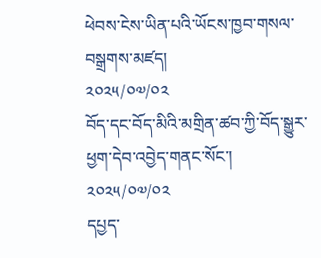ཕེབས་ངེས་ཡིན་པའི་ཡོངས་ཁྱབ་གསལ་བསྒྲགས་མཛད།
༢༠༢༥/༠༧/༠༢
བོད་དང་བོད་མིའི་མགྲིན་ཚབ་ཀྱི་བོད་སྒྱུར་ཕྱག་དེབ་འབྱེད་གནང་སོང་།
༢༠༢༥/༠༧/༠༢
དཔྱད་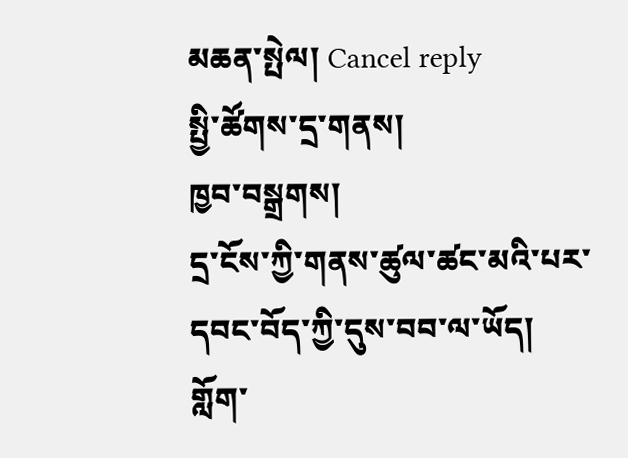མཆན་སྤེལ། Cancel reply
སྤྱི་ཚོགས་དྲ་གནས།
ཁྱབ་བསྒྲགས།
དྲ་ངོས་ཀྱི་གནས་ཚུལ་ཚང་མའི་པར་དབང་བོད་ཀྱི་དུས་བབ་ལ་ཡོད།
གློག་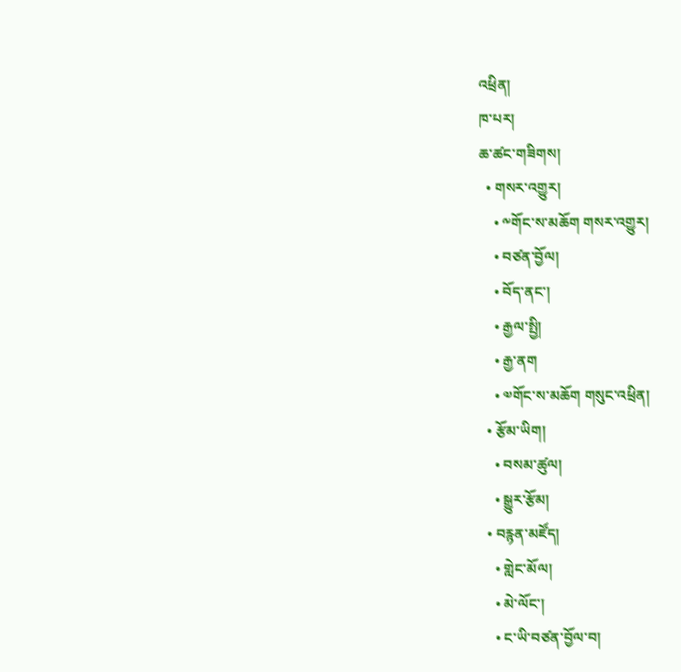འཕྲིན།
ཁ་པར།
ཆ་ཚང་གཟིགས།
  • གསར་འགྱུར།
    • ༸གོང་ས་མཆོག གསར་འགྱུར།
    • བཙན་བྱོལ།
    • བོད་ནང་།
    • རྒྱལ་སྤྱི།
    • རྒྱ་ནག
    • ༧གོང་ས་མཆོག གསུང་འཕྲིན།
  • རྩོམ་ཡིག།
    • བསམ་ཚུལ།
    • སྒྱུར་རྩོམ།
  • བརྙན་མཛོད།
    • གླེང་མོལ།
    • མེ་ལོང་།
    • ང་ཡི་བཙན་བྱོལ་བ།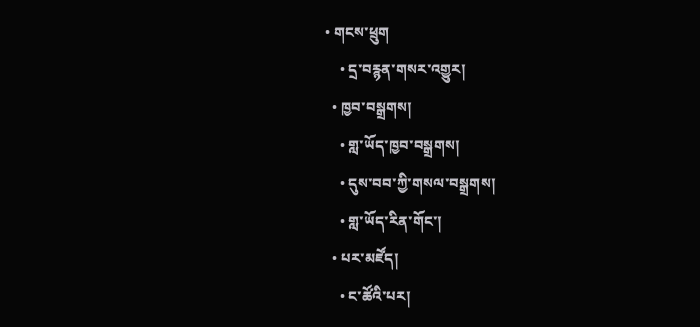• གངས་ཕྲུག
    • དྲ་བརྙན་གསར་འགྱུར།
  • ཁྱབ་བསྒྲགས།
    • གླ་ཡོད་ཁྱབ་བསྒྲགས།
    • དུས་བབ་ཀྱི་གསལ་བསྒྲགས།
    • གླ་ཡོད་རིན་གོང་།
  • པར་མཛོད།
    • ང་ཚོའི་པར།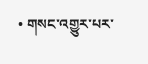• གསང་འགྱུར་པར་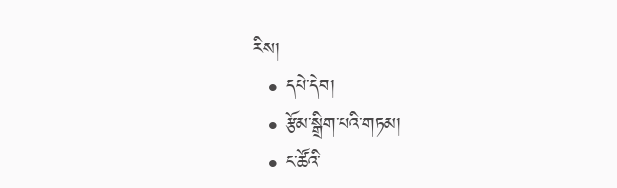རིས།
  • དཔེ་དེབ།
  • རྩོམ་སྒྲིག་པའི་གཏམ།
  • ང་ཚོའི་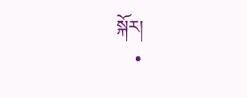སྐོར།
    •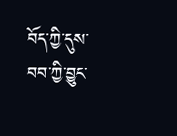བོད་ཀྱི་དུས་བབ་ཀྱི་བྱུང་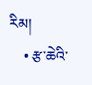རིམ།
    • རྩ་ཆེའི་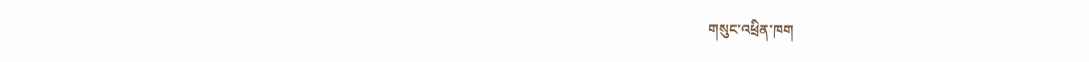གསུང་འཕྲིན་ཁག